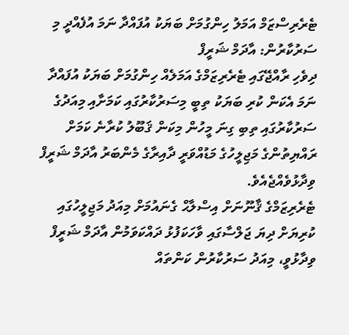ޓެރެރިސްޒަމް އަމަލު ހިންގުމަށް ބަޔަކު އުފައްދާ ނަމަ އުފެއްދީ މި ސަރުކާރުން: އާދަމް ޝަރީފް
ދިވެހި ރާއްޖޭގައި ޓެރެރިޒަމްގެ އަމަލެއް ހިންގުމަށް ބަޔަކު އުފައްދާ ނަމަ އެކަން ކުރި ބަޔަކު ތިބީ މިސަރުކާރުގައި ކަމަށާއި މިއަދުގެ ސަރުކާރުގައި ތިބި ގިނަ މީހުން މިކަން ޤަބޫލު ކުރާނެ ކަމަށް ރައްޔިތުންގެ މަޖިލީހުގެ މަޑުއްވަރީ ދާއިރާގެ މެންބަރު އާދަމް ޝަރީފް ވިދާޅުވެއްޖެއެވެ.
ޓެރެރިޒަމްގެ ޤާނޫނަށް އިސްލާޙް ގެނައުމަށް މިއަދު މަޖިލީހުގައި ކުރިޔަށް ދިޔަ ޖަލްސާގައި ވާހަކަފުޅު ދައްކަވަމުން އާދަމް ޝަރީފް ވިދާޅުވީ، މިއަދު ސަރުކާރުން ކަންތައް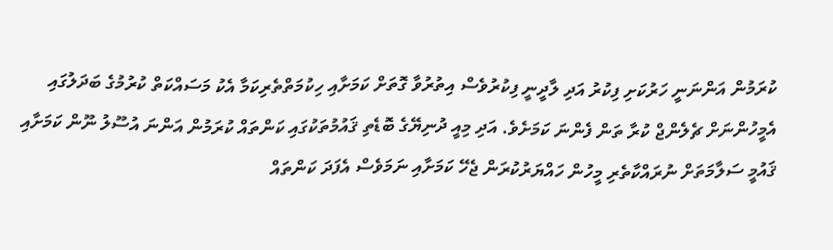ކުރަމުން އަންނަނީ ހަރުކަށި ފިކުރު އަދި ލާދީނީ ފިކުރުވެސް އިތުރުވާ ގޮތަށް ކަމަށާއި ހިކުމަތްތެރިކަމާ އެކު މަސައްކަތް ކުރުމުގެ ބަދަލުގައި އެމީހުންނަށް ޗެލެންޖް ކުރާ ތަން ފެންނަ ކަމަށެވެ. އަދި މިއީ ދުނިޔޭގެ ބޮޑެތި ޤައުމުތަކުގައި ކަންތައް ކުރަމުން އަންނަ އުސޫލު ނޫން ކަމަށާއި ޤައުމީ ސަލާމަތަށް ނުރައްކާތެރި މީހުން ހައްޔަރުކުރަން ޖެހޭ ކަމަށާއި ނަމަވެސް އެފަދަ ކަންތައް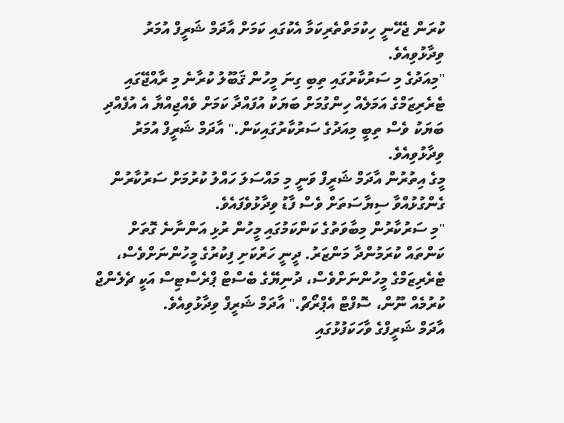ކުރަން ޖެހޭނީ ހިކުމަތްތެރިކަމާ އެކުގައި ކަމަށް އާދަމް ޝަރީފް އުމަރު ވިދާޅުވިއެވެ.
"މިއަދުގެ މި ސަރުކާރުގައި ތިބި ގިނަ މީހުން ޤަބޫލު ކުރާނެ މި ރާއްޖޭގައި ޓެރެރިޒަމްގެ އަމަލެއް ހިންގުމަށް ބަޔަކު އުފައްދާ ކަމަށް ވެއްޖިއްޔާ އެ އުފެއްދި ބަޔަކު ވެސް ތިބީ މިއަދުގެ ސަރުކާރުގައިކަން." އާދަމް ޝަރީފް އުމަރު ވިދާޅުވިއެވެ.
މީގެ އިތުރުން އާދަމް ޝަރީފް ވަނީ މި މައްސަލަ ހައްލު ކުރުމަށް ސަރުކާރުން ގެންގުޅުއްވާ ސިޔާސަތަށް ވެސް ފާޑު ވިދާޅުވެފައެވެ.
"މި ސަރުކާރުން މިބާވަތުގެ ކަންކަމުގައި މީހުން ރުޅި އަންނާނެ ގޮތަށް ކަންތައް ކުރަމުންދާ މަންޒަރު. ދީނީ ހަރުކަށި ފިކުރުގެ މީހުންނަށްވެސް، ޓެރެރިޒަމްގެ މީހުންނަށްވެސް، ދުނިޔޭގެ ބެސްޓް ޕްރެސްޓިސް އަކީ ޗެލެންޖް ކުރުމެއް ނޫން، ސޮފްޓް އެޕްރޯޗް." އާދަމް ޝަރީފް ވިދާޅުވިއެވެ.
އާދަމް ޝަރީފްގެ ވާހަކަފުޅުގައި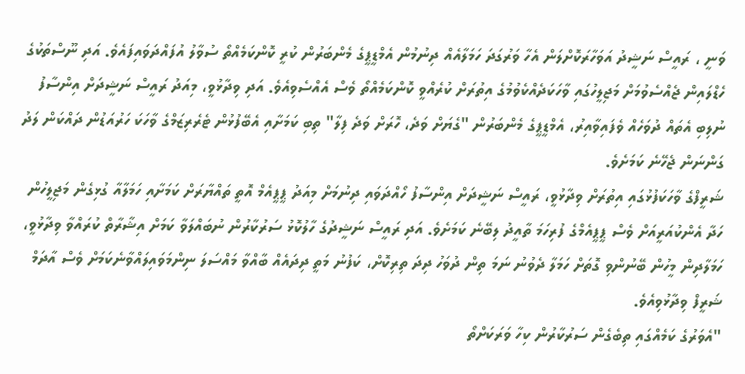ވަނީ ، ރައީސް ނަޝީދު އަވަހާރަކޮށްލަން އެހާ ވަރުގަދަ ހަމަލާއެއް ދިނުމުން އެމްޑީޕީގެ މެންބަރުން ކުރީ ކޮންކަމެއްތޯ ސުވާލު އުފައްދަވައިފައެވެ. އަދި ނޫސްތަކުގެ ހެޑްލައިން ޖެއްސެވުމަށް މަޖިލީހުގައި ވާހަކަދެއްކެވުމުގެ އިތުރަށް ކުރެއްވީ ކޮންކަމެއްތޯ ވެސް އެއްސެވިއެވެ. އަދި ވިދާޅުވީ، މިއަދު ރައީސް ނަޝީދަށް އިންސާފު ނުލިބި އެތައް ދުވަހެއް ވެފައިވާއިރު، އެމްޑީޕީގެ މެންބަރުން "ގެޔަށް ވަދެ، ހޮރަށް ވަދެ ފިލާ" ތިބި ކަމަށާއި އެބޭފުޅުން ޓެރެރިޒަމްގެ ވާހަކަ ހަރުއަޑުން ދައްކަން ލަދު ގަންނަން ޖެހޭނެ ކަމަށެވެ.
ޝަރީފްގެ ވާހަކަފުޅުގައި އިތުރަށް ވިދާޅުވީ، ރައީސް ނަޝީދަށް އިންސާފު ހޯއްދަވައި ދިނުމަށް މިއަދު ޕީޕީއެމް އޮތީ ތައްޔާރަށް ކަމަށާއި ހަމަލާއާ ގުޅިގެން މަޖިލީހުން ހަދާ އެންކުއަރީއަށް ވެސް ޕީޕީއެމްގެ ފުރިހަމަ ތާއީދު ލިބޭނެ ކަމަށެވެ. އަދި ރައީސް ނަޝީދުގެ ހާލުކޮޅު ސަރުކާރުން ނުބައްލަވާ ކަމަށް އިޝާރާތް ކުރައްވާ ވިދާޅުވީ، ހަމަލާދިން މީހުން ބޭނުންވި ގޮތަށް ހަމަލާ ދެވުނު ނަމަ ތިން ދުވަހު ދިދަ ތިރިކޮށް، ކަފުނު މަތީ ދިދައެއް ބާއްވާ މައްސަލަ ނިންމަވައިލައްވާނެކަމަށް ވެސް އާދަމް ޝަރީފް ވިދާޅުވިއެވެ.
"އެވަރުގެ ކަމެއްގައި ތިބެގެން ސަރުކާރުން ކިހާ ވަރަކަށްތޯ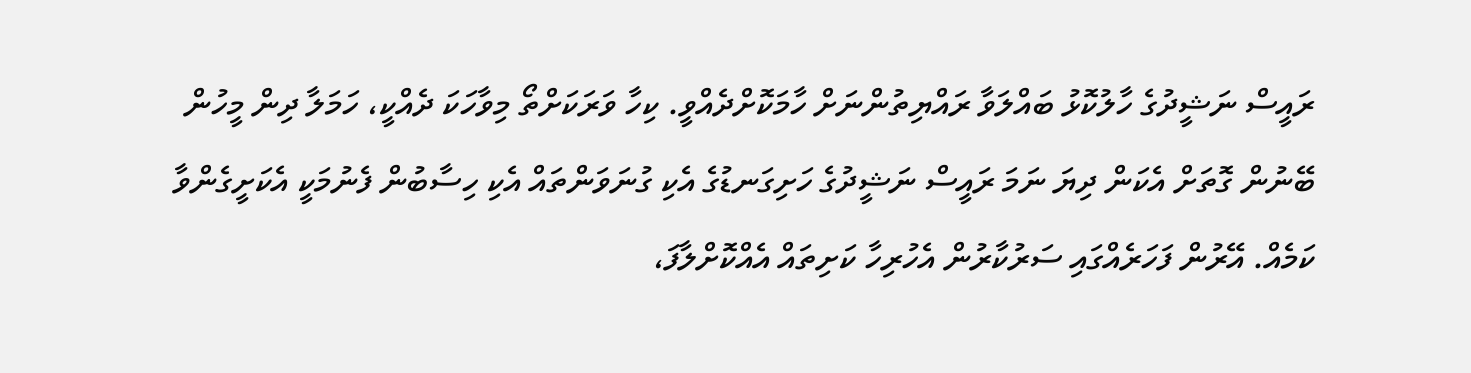ރައީސް ނަޝީދުގެ ހާލުކޮޅު ބައްލަވާ ރައްޔިތުންނަށް ހާމަކޮށްދެއްވީ. ކިހާ ވަރަކަށްތޯ މިވާހަކަ ދެއްކީ، ހަމަލާ ދިން މީހުން ބޭނުން ގޮތަށް އެކަން ދިޔަ ނަމަ ރައީސް ނަޝީދުގެ ހަށިގަނޑުގެ އެކި ގުނަވަންތައް އެކި ހިސާބުން ފެނުމަކީ އެކަށީގެންވާ ކަމެއް. އޭރުން ފަހަރެއްގައި ސަރުކާރުން އެހުރިހާ ކަށިތައް އެއްކޮށްލާފަ،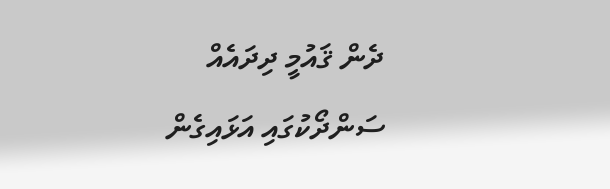ދެން ޤައުމީ ދިދައެއް ސަންދޯކުގައި އަޅައިގެން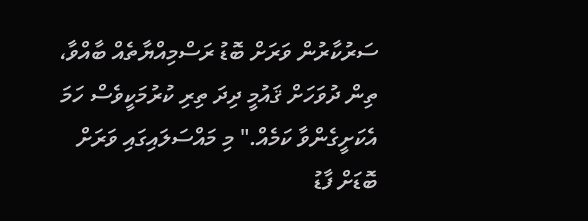ސަރުކާރުން ވަރަށް ބޮޑު ރަސްމިއްޔާތެއް ބާއްވާ، ތިން ދުވަހަށް ޤައުމީ ދިދަ ތިރި ކުރުމަކީވެސް ހަމަ އެކަށީގެންވާ ކަމެއް." މި މައްސަލައިގައި ވަރަށް ބޮޑަށް ފާޑު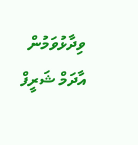ވިދާޅުވަމުން އާދަމް ޝަރީފް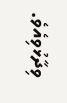ވިދާޅުވިއެވެ.